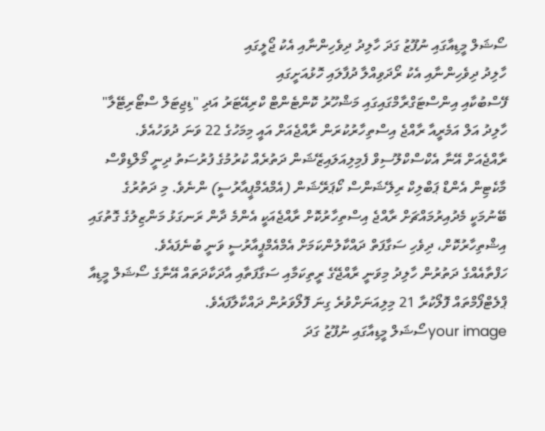ސޯޝަލް މީޑިއާގައި ނުފޫޒު ގަދަ ހާލިދު ދިވެހިންނާއި އެކު ޖޯލީގައި
ހާލިދު ދިވެހިންނާއި އެކު ރޯދަވިއްލާ ދުފާލައި ހޮޅުއަށީގައި
ފޭސްބުކާއި އިންސްޓަގްރާމްގައިގައި މަޝްހޫރު ކޮންޓެންޓް ކްރިއޭޓަރު އަދި "ޑިޖިޓަލް ސްޓޯރިޓޭލާ" ހާލިދު އަލް އަމެރީއާ ރާއްޖެ އިސްތިހާރުކުރަން ރާއްޖެއަށް އައީ މިމަހުގެ 22 ވަނަ ދުވަހުއެވެ.
ރާއްޖެއަށް އޭނާ އެކްސްކްލޫސިވް ފެމިލިއަލައިޒޭޝަން ދަތުރެއް ކުރުމުގެ ފުރުސަތު ދިނީ މޯލްޑިވްސް މާކެޓިން އެންޑް ޕަބްލިކް ރިލޭޝަންސް ކޯޕަރޭޝަން (އެމްއެމްޕީއާރުސީ) ންނެވެ. މި ދަތުރުގެ ބޭނުމަކީ މެދުއިރުމައްޗަށް ރާއްޖެ އިސްތިހާރުކޮށް ރާއްޖެއަކީ އެންމެ ދާން ރަނގަޅު މަންޒިލުގެ ގޮތުގައި އިޝްތިހާރުކޮށް، ދިވެހި ސަގާފަތް ދައްކާލުންކަމަށް އެމްއެމްޕީއާރުސީ ވަނީ ބުނެފައެވެ.
ހަފްތާއެއްގެ ދަތުރުން ހާލިދު މިވަނީ ރާއްޖޭގެ ރީތިކަމާއި ސަގާފަތާއި އާދަކާދަތައް އޭނާގެ ސޯޝަލް މީޑިއާ ޕްލެޓްފޯމްތައް ފޮލޯކުރާ 21 މިލިއަނަށްވުރެ ގިނަ ފޮލޯވަރުން ދައްކާލާފައެވެ.
your imageސޯޝަލް މީޑިއާގައި ނުފޫޒު ގަދަ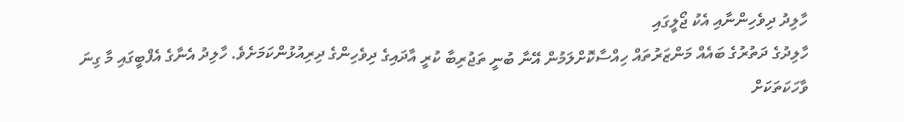ހާލިދު ދިވެހިންނާއި އެކު ޖޯލީގައި
ހާލިދުގެ ދަތުރުގެ ބައެއް މަންޒަރުތައް ހިއްސާކޮށްލަމުން އޭނާ ބުނީ ތަޖުރިބާ ކުރީ އާދައިގެ ދިވެހިންގެ ދިރިއުޅުންކަމަށެވެ. ހާލިދު އެނާގެ އެފްބީގައި މާ ގިނަ ވާހަކަތަކަށް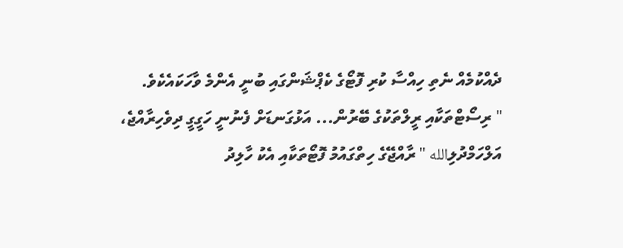ދެއްކުމެއް ނެތި ހިއްސާ ކުރި ފޮޓޯގެ ކެޕްޝަންގައި ބުނީ އެންމެ ވާހަކައެކެވެ.
" ރިސޯޓްތަކާއި ރީލްތަކުގެ ބޭރުން... އަޅުގަނޑަށް ފެނުނީ ހަގީގީ ދިވެހިރާއްޖެ، އަލްހަމްދުލިالله " ރާއްޖޭގެ ހިތްގައުމު ފޮޓޯތަކާއި އެކު ހާލިދު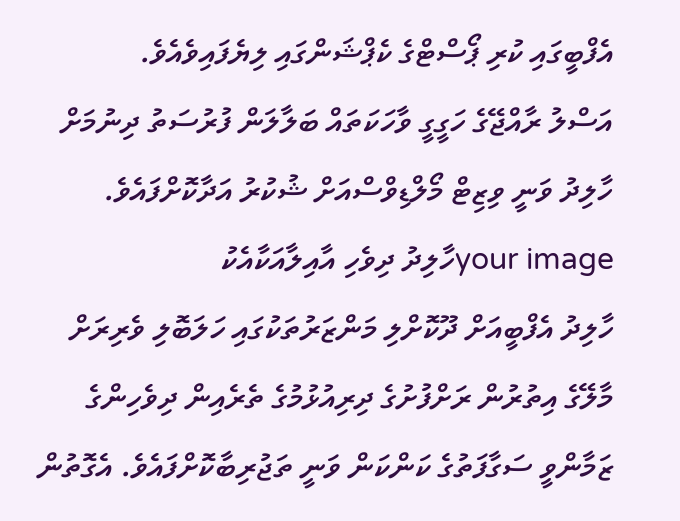އެފްބީގައި ކުރި ޕޯސްޓްގެ ކެޕްޝަންގައި ލިޔެފައިވެއެވެ.
އަސްލު ރާއްޖޭގެ ހަގީގީ ވާހަކަތައް ބަލާލަން ފުރުސަތު ދިނުމަށް ހާލިދު ވަނީ ވިޒިޓް މޯލްޑިވްސްއަށް ޝުކުރު އަދާކޮށްފައެވެ.
your imageހާލިދު ދިވެހި އާއިލާއަކާއެކު
ހާލިދު އެފްބީއަށް ދޫކޮށްލި މަންޒަރުތަކުގައި ހަލަބޮލި ވެރިރަށް މާލޭގެ އިތުރުން ރަށްފުށުގެ ދިރިއުޅުމުގެ ތެރެއިން ދިވެހިންގެ ޒަމާންވީ ސަގާފަތުގެ ކަންކަން ވަނީ ތަޖުރިބާކޮށްފައެވެ. އެގޮތުން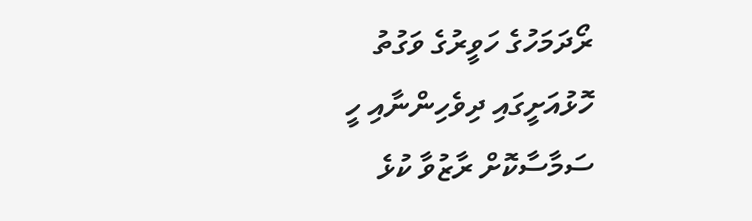ރޯދަމަހުގެ ހަވީރުގެ ވަގުތު ހޮޅުއަށީގައި ދިވެހިންނާއި ހީ ސަމާސާކޮށް ރާޒުވާ ކުޅެ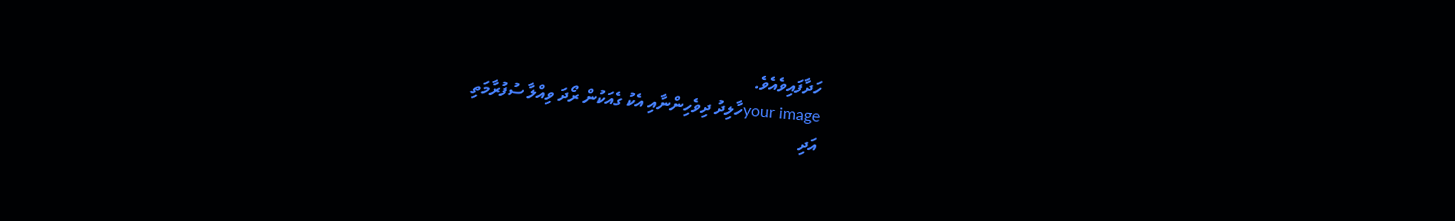ހަދާފައިވެއެވެ.
your imageހާލިދު ދިވެހިންނާއި އެކު ގެއަކުން ރޯދަ ވިއްލާ ސުފުރާމަތި
އަދި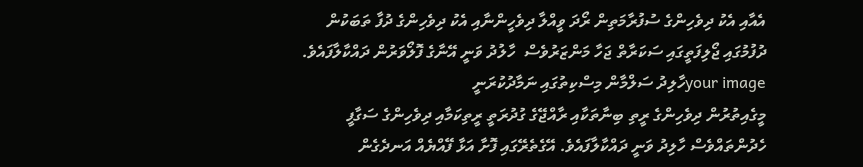އެއާއި އެކު ދިވެހިންގެ ސުފުރާމަތިން ރޯދަ ވީއްލާ ދިވެހީންނާއި އެކު ދިވެހިންގެ ދުފާ ތަބަކުން ދުފުމުގައި ޖޯލިފަތީގައި ސަކަރާތް ޖަހާ މަންޒަރުވެސް  ހާލުދު ވަނީ އޭނާގެ ފޮލޯވަރުން ދައްކާލާފައެވެ.
your imageހާލިދު ސަލްމާން މިސްކިތުގައި ނަމާދުކުރަނީ
މީގެއިތުރުން ދިވެހިންގެ ރީތި ބިނާތަކާއި ރާއްޖޭގެ ގުދުރަތީ ރީތިކަމާއި ދިވެހިންގެ ސަގާފީ ހެދުންތައްވެސް ހާލިދު ވަނީ ދައްކާލާފައެވެ. އޭގެތެރޭގައި ފޮށާ އަޅާ ފޭއްޔެއް އަނދެގެން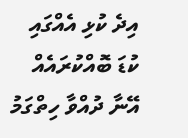އިދެ ކުޅި އެއްގައި ކުޑަ ބޮއްކުރައެއް އޭނާ ދުއްވާ ހިތްގަމު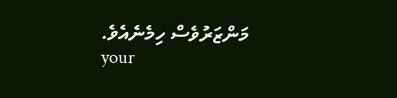މަންޒަރުވެސް ހިމެނެއެވެ.
your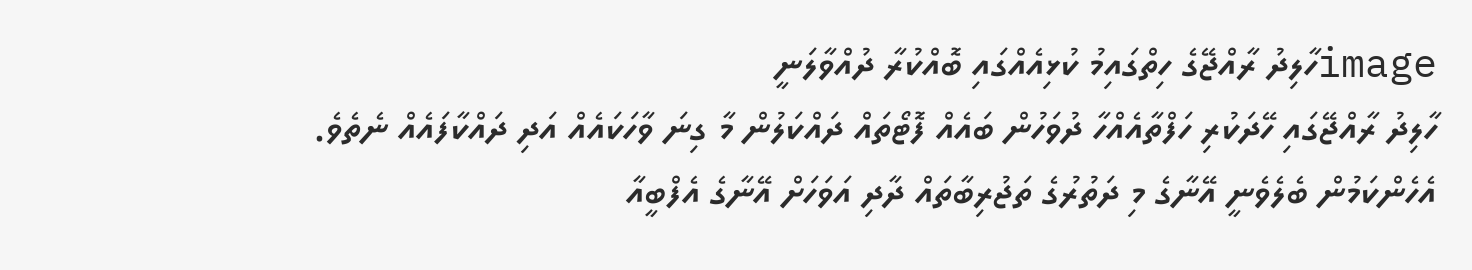imageހާލިދު ރާއްޖޭގެ ހިތްގައިމު ކުޅިއެއްގައި ބޮއްކުރާ ދުއްވާލަނީ
ހާލިދު ރާއްޖޭގައި ހޭދަކުރި ހަފްތާއެއްހާ ދުވަހުން ބައެއް ފޮޓޯތައް ދައްކަލުން މާ ގިނަ ވާހަކައެއް އަދި ދައްކާފައެއް ނެތެވެ. އެހެންކަމުން ބެލެވެނީ އޭނާގެ މި ދަތުރުގެ ތަޖުރިބާތައް ދާދި އަވަހަށް އޭނާގެ އެފްބީއާ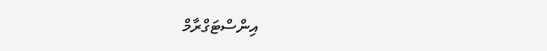އިންސްޓަގްރާމް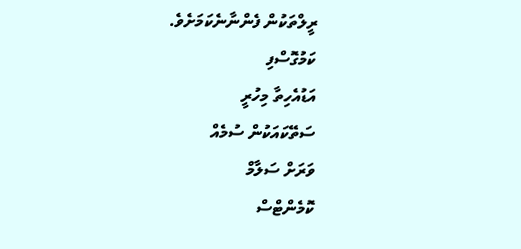ރީލްތަކުން ފެންނާނެކަމަށެވެ.
ކަމުގޮސްފި
އަޑުއެހިތާ މިހުރީ
ސަތޭކައަކުން ސުމެއް
ވަރަށް ސަލާމް
ކޮމެންޓްސް